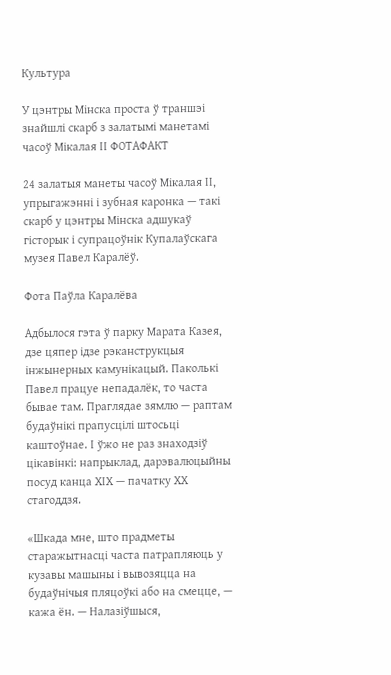Культура

У цэнтры Мінска проста ў траншэі знайшлі скарб з залатымі манетамі часоў Мікалая ІІ ФОТАФАКТ

24 залатыя манеты часоў Мікалая ІІ, упрыгажэнні і зубная каронка — такі скарб у цэнтры Мінска адшукаў гісторык і супрацоўнік Купалаўскага музея Павел Каралёў.

Фота Паўла Каралёва

Адбылося гэта ў парку Марата Казея, дзе цяпер ідзе рэканструкцыя інжынерных камунікацый. Паколькі Павел працуе непадалёк, то часта бывае там. Праглядае зямлю — раптам будаўнікі прапусцілі штосьці каштоўнае. І ўжо не раз знаходзіў цікавінкі: напрыклад, дарэвалюцыйны посуд канца ХІХ — пачатку ХХ стагоддзя.

«Шкада мне, што прадметы старажытнасці часта патрапляюць у кузавы машыны і вывозяцца на будаўнічыя пляцоўкі або на смецце, — кажа ён. — Налазіўшыся,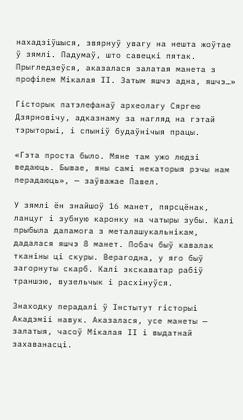нахадзіўшыся, звярнуў увагу на нешта жоўтае ў зямлі. Падумаў, што савецкі пятак. Прыгледзеўся, аказалася залатая манета з профілем Мікалая ІІ. Затым яшчэ адна, яшчэ…»

Гісторык патэлефанаў археолагу Сяргею Дзярновічу, адказнаму за нагляд на гэтай тэрыторыі, і спыніў будаўнічыя працы.

«Гэта проста было. Мяне там ужо людзі ведаюць. Бывае, яны самі некаторыя рэчы нам перадаюць», — заўважае Павел.

У зямлі ён знайшоў 16 манет, пярсцёнак, ланцуг і зубную каронку на чатыры зубы. Калі прыбыла дапамога з металашукальнікам, дадалася яшчэ 8 манет. Побач быў кавалак тканіны ці скуры. Верагодна, у яго быў загорнуты скарб. Калі экскаватар рабіў траншэю, вузельчык і расхінуўся.

Знаходку перадалі ў Інстытут гісторыі Акадэміі навук. Аказалася, усе манеты — залатыя, часоў Мікалая IІ і выдатнай захаванасці.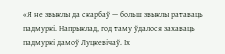«Я не звыклы да скарбаў — больш звыклы ратаваць падмуркі. Напрыклад, год таму ўдалося захаваць падмуркі дамоў Луцкевічаў. Іх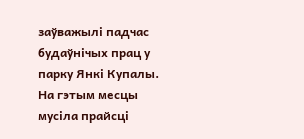заўважылі падчас будаўнічых прац у парку Янкі Купалы. На гэтым месцы мусіла прайсці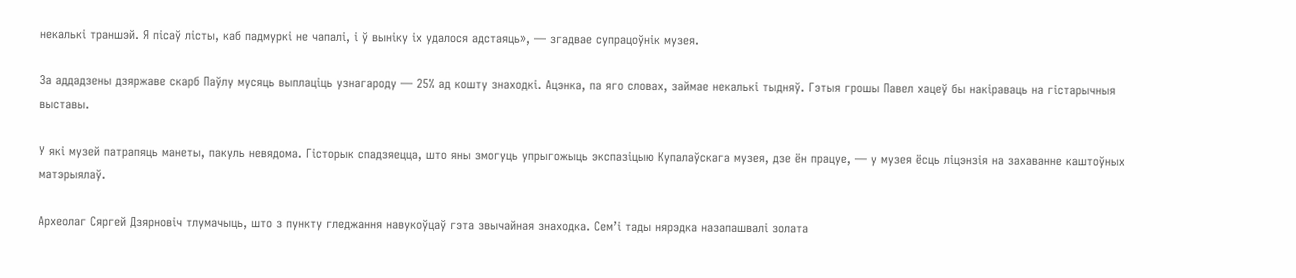некалькі траншэй. Я пісаў лісты, каб падмуркі не чапалі, і ў выніку іх удалося адстаяць», — згадвае супрацоўнік музея.

За аддадзены дзяржаве скарб Паўлу мусяць выплаціць узнагароду — 25% ад кошту знаходкі. Ацэнка, па яго словах, займае некалькі тыдняў. Гэтыя грошы Павел хацеў бы накіраваць на гістарычныя выставы.

У які музей патрапяць манеты, пакуль невядома. Гісторык спадзяецца, што яны змогуць упрыгожыць экспазіцыю Купалаўскага музея, дзе ён працуе, — у музея ёсць ліцэнзія на захаванне каштоўных матэрыялаў.

Археолаг Сяргей Дзярновіч тлумачыць, што з пункту гледжання навукоўцаў гэта звычайная знаходка. Сем’і тады нярэдка назапашвалі золата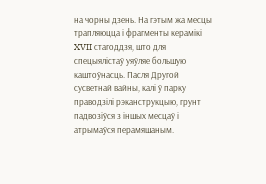на чорны дзень. На гэтым жа месцы трапляюцца і фрагменты керамікі XVII стагоддзя, што для спецыялістаў уяўляе большую каштоўнасць. Пасля Другой сусветнай вайны, калі ў парку праводзілі рэканструкцыю, грунт падвозіўся з іншых месцаў і атрымаўся перамяшаным.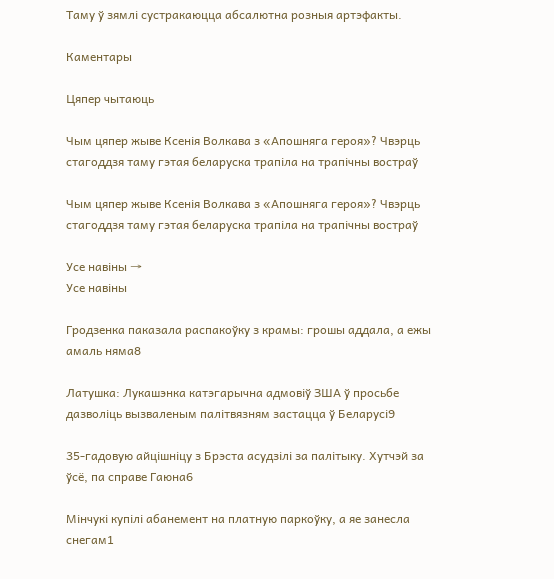Таму ў зямлі сустракаюцца абсалютна розныя артэфакты.

Каментары

Цяпер чытаюць

Чым цяпер жыве Ксенія Волкава з «Апошняга героя»? Чвэрць стагоддзя таму гэтая беларуска трапіла на трапічны востраў

Чым цяпер жыве Ксенія Волкава з «Апошняга героя»? Чвэрць стагоддзя таму гэтая беларуска трапіла на трапічны востраў

Усе навіны →
Усе навіны

Гродзенка паказала распакоўку з крамы: грошы аддала, а ежы амаль няма8

Латушка: Лукашэнка катэгарычна адмовіў ЗША ў просьбе дазволіць вызваленым палітвязням застацца ў Беларусі9

35‑гадовую айцішніцу з Брэста асудзілі за палітыку. Хутчэй за ўсё, па справе Гаюна6

Мінчукі купілі абанемент на платную паркоўку, а яе занесла снегам1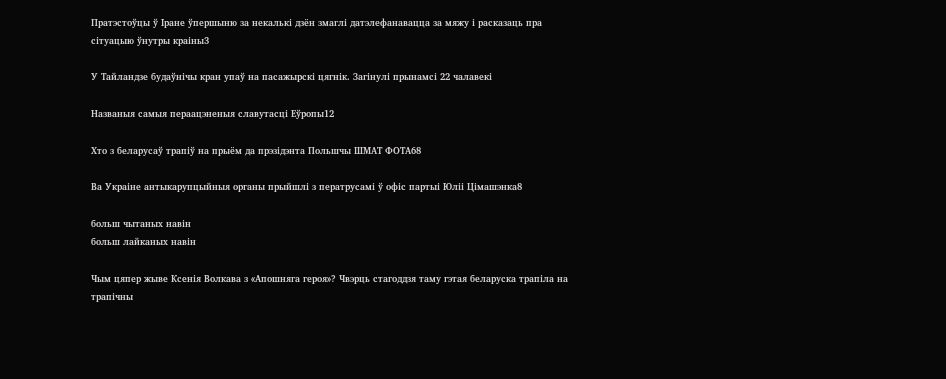Пратэстоўцы ў Іране ўпершыню за некалькі дзён змаглі датэлефанавацца за мяжу і расказаць пра сітуацыю ўнутры краіны3

У Тайландзе будаўнічы кран упаў на пасажырскі цягнік. Загінулі прынамсі 22 чалавекі

Названыя самыя пераацэненыя славутасці Еўропы12

Хто з беларусаў трапіў на прыём да прэзідэнта Польшчы ШМАТ ФОТА68

Ва Украіне антыкарупцыйныя органы прыйшлі з ператрусамі ў офіс партыі Юліі Цімашэнка8

больш чытаных навін
больш лайканых навін

Чым цяпер жыве Ксенія Волкава з «Апошняга героя»? Чвэрць стагоддзя таму гэтая беларуска трапіла на трапічны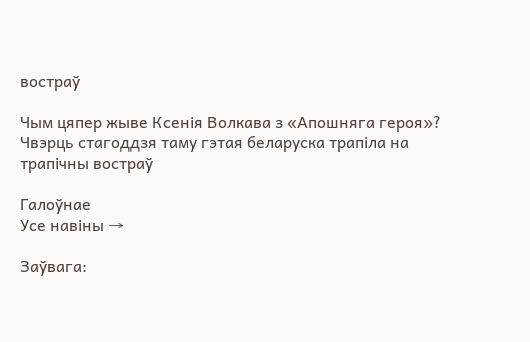востраў

Чым цяпер жыве Ксенія Волкава з «Апошняга героя»? Чвэрць стагоддзя таму гэтая беларуска трапіла на трапічны востраў

Галоўнае
Усе навіны →

Заўвага: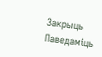Закрыць Паведаміць